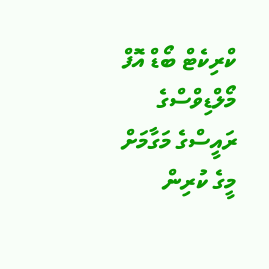ކްރިކެޓް ބޯޑް އޮފް މޯލްޑިވްސްގެ ރައީސްގެ މަގާމަށް މީގެ ކުރިން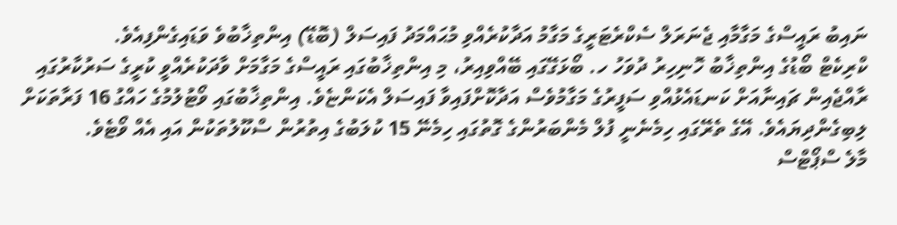ނައިބު ރައީސްގެ މަގާމާއި ޖެނަރަލް ސެކްރެޓަރީގެ މަގާމު އަދާކުރެއްވި މުޙައްމަދު ފައިސަލް (ބޮޑޭ) އިންތިޚާބުވެ ވަޑައިގެންފިއެވެ.
ކްރިކެޓް ބޯޑުގެ އިންތިޚާބު ހޮނިހިރު ދުވަހު ހ. ބޯޅަގޭގައި ބޭއްވިއިރު، މި އިންތިޚާބުގައި ރައީސްގެ މަގާމަށް ވާދަކުރެއްވީ ކުރީގެ ސަރުކާރުގައި ރާއްޖެއިން ޗައިނާއަށް ކަނޑައެޅުއްވި ސަފީރުގެ މަގާމުވެސް އަދާކޮށްފައިވާ ފައިސަލް އެކަންޏެވެ. އިންތިޚާބުގައި ވޯޓުލުމުގެ ހައްގު 16 ފަރާތަކަށް ލިބިގެންދިޔައެވެ. އޭގެ ތެރޭގައި ހިމެނެނީ ފުލް މެންބަރުންގެ ގޮތުގައި ހިމެނޭ 15 ކުލަބުގެ އިތުރުން ސްކޫލުތަކުން އައި އެއް ވޯޓެވެ.
މާލެ ސްޕޯޓްސް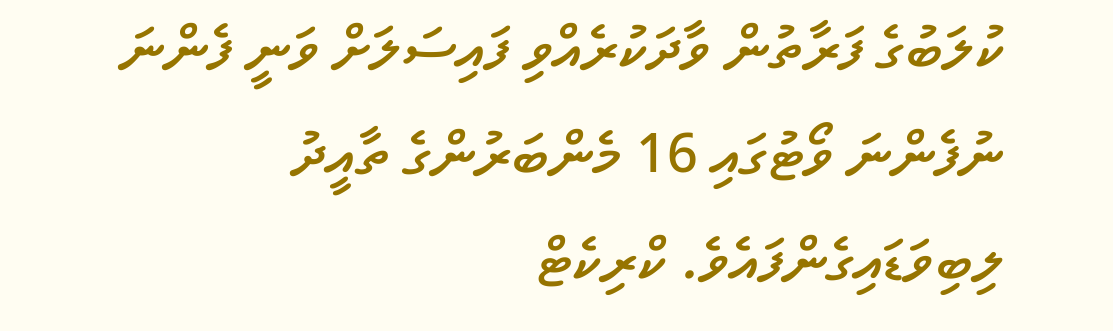ކުލަބުގެ ފަރާތުން ވާދަކުރެއްވި ފައިސަލަށް ވަނީ ފެންނަ ނުފެންނަ ވޯޓުގައި 16 މެންބަރުންގެ ތާއީދު ލިބިވަޑައިގެންފައެވެ. ކްރިކެޓް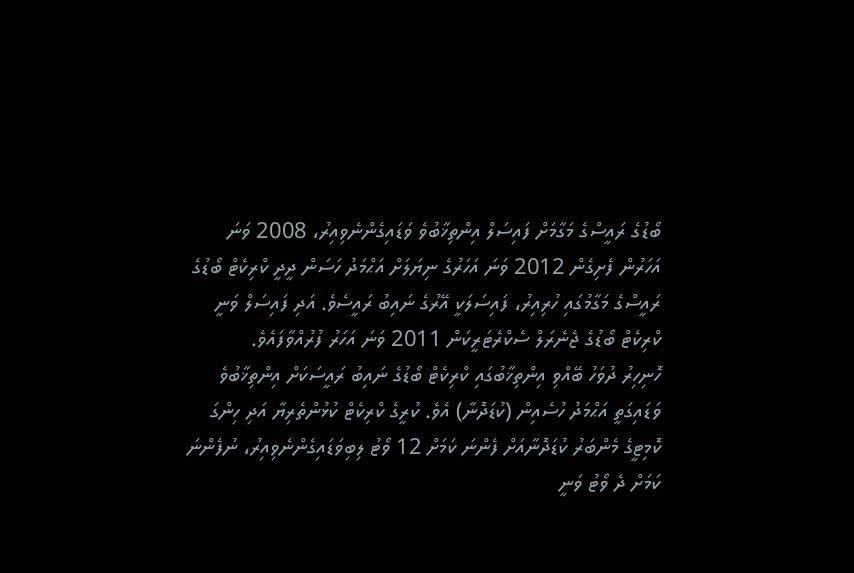ބޯޑުގެ ރައީސްގެ މަގާމަށް ފައިސަލް އިންތިޚާބުވެ ވަޑައިގެންނެވިއިރު، 2008 ވަނަ އަހަރުން ފެށިގެން 2012 ވަނަ އަހަރުގެ ނިޔަލަށް އަޙްމަދު ހަސަން ދީދީ ކްރިކެޓް ބޯޑުގެ ރައީސްގެ މަގާމުގައި ހުރިއިރު، ފައިސަލަކީ އޭރުގެ ނައިބު ރައީސެވެ. އަދި ފައިސަލް ވަނީ ކްރިކެޓް ބޯޑުގެ ޖެނެރަލް ސެކްރެޓަރީކަން 2011 ވަނަ އަހަރު ފުރުއްވާފައެވެ.
ހޮނިހިރު ދުވަހު ބޭއްވި އިންތިޚާބުގައި ކްރިކެޓް ބޯޑުގެ ނައިބު ރައީސަކަށް އިންތިޚާބުވެ ވަޑައިގަތީ އަޙްމަދު ހުސެއިން (ކުޑަދޮނާ) އެވެ. ކުރީގެ ކްރިކެޓް ކުޅުންތެރިޔާ އަދި ހިންގަ ކޮމިޓީގެ މެންބަރު ކުޑަދޮނާއަށް ފެންނަ ކަމަށް 12 ވޯޓު ލިބިވަޑައިގެންނެވިއިރު، ނުފެންނަ ކަމަށް ދެ ވޯޓު ވަނީ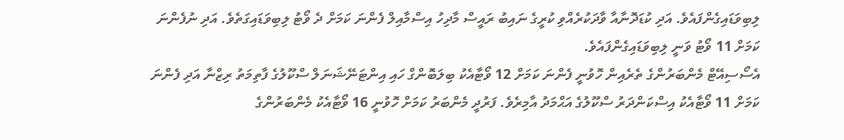ލިބިވަޑައިގެންފައެވެ. އަދި ކުޑަދޮނާއާ ވާދަކުރެއްވި ކުރީގެ ނައިބު ރައީސް މާދިހު އިސްމާއިލް ފެންނަ ކަމަށް ދެ ވޯޓު ލިބިވަޑައިގަތެވެ. އަދި ނުފެންނަ ކަމަށް 11 ވޯޓު ވަނީ ލިބިވަޑައިގެންފައެވެ.
އެސޯސިއޭޓް މެންބަރުންގެ ތެރެއިން ހޮވުނީ ފެންނަ ކަމަށް 12 ވޯޓާއެކު ބިލަބޮންގް ހައި އިންޓަނޭޝަނަލް ސްކޫލުގެ ފާތިމަތު ރިޒްނާ އަދި ފެންނަ ކަމަށް 11 ވޯޓާއެކު އިސްކަންދަރު ސްކޫލުގެ އަޙްމަދު އާމިރެވެ. ފަރުދީ މެންބަރު ކަމަށް ހޮވުނީ 16 ވޯޓާއެކު މެންބަރުންގެ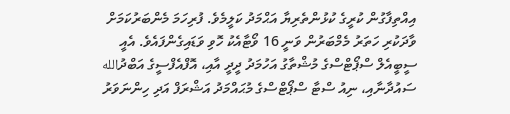އިއްތިފާގުން ކުރީގެ ކުޅުންތެރިޔާ އަޙްމަދު ކަލީމެވެ. ފުރިހަމަ މެންބަރުކަމަށް ވާދަކުރި ހަތަރު މެމްބަރުން ވަނީ 16 ވޯޓާއެކު ހޮވި ވަޑައިގެންފައެވެ. އެއީ ސީބީއެލް ސްޕޯޓްސްގެ މުޝްތާގު އަހުމަދު ދީދީ އާއި، އޮފްއެފްސީގެ އަބްދުالله ސައުދާނާއި، ނިއު ސްޓާ ސްޕޯޓްސްގެ މުޙައްމަދު އަޝްރަފް އަދި ހިންނަވަރު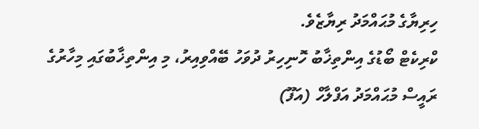ހިރިޔާގެ މުޙައްމަދު ރިޔާޒެވެ.
ކްރިކެޓް ބޯޑުގެ އިންތިޚާބު ހޮނިހިރު ދުވަހު ބޭއްވިއިރު، މި އިންތިޚާބުގައި މިހާރުގެ ރައީސް މުޙައްމަދު އަފްލާހް (އަފޫ)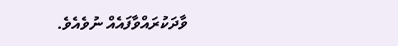ވާދަކުރައްވާފައެއް ނުވެއެވެ.